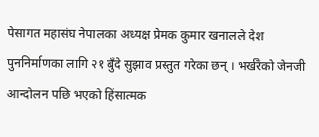पेसागत महासंघ नेपालका अध्यक्ष प्रेमक कुमार खनालले देश पुननिर्माणका लागि २१ बुँदे सुझाव प्रस्तुत गरेका छन् । भर्खरैको जेनजी आन्दोलन पछि भएको हिंसात्मक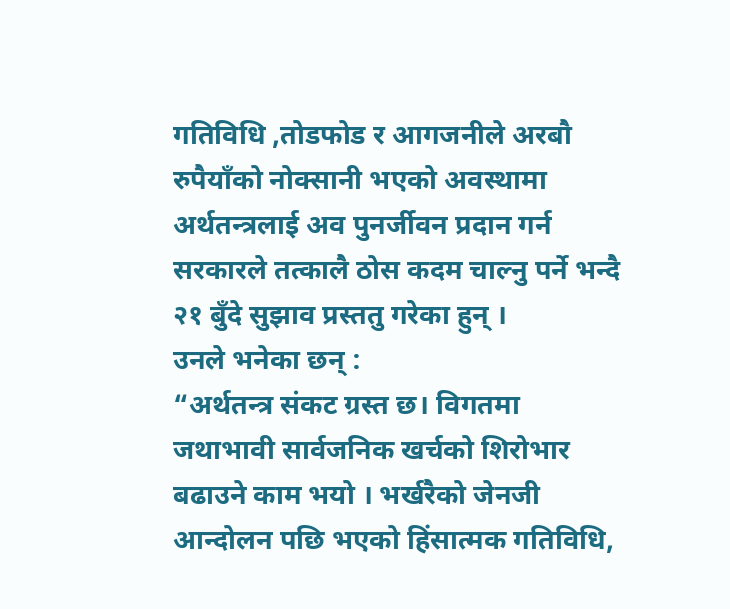गतिविधि ,तोडफोड र आगजनीले अरबौ रुपैयाँको नोक्सानी भएको अवस्थामा अर्थतन्त्रलाई अव पुनर्जीवन प्रदान गर्न सरकारले तत्कालै ठोस कदम चाल्नु पर्ने भन्दै २१ बुँदे सुझाव प्रस्ततु गरेका हुन् ।
उनले भनेका छन् :
“अर्थतन्त्र संकट ग्रस्त छ। विगतमा जथाभावी सार्वजनिक खर्चको शिरोभार बढाउने काम भयो । भर्खरैको जेनजी आन्दोलन पछि भएको हिंसात्मक गतिविधि,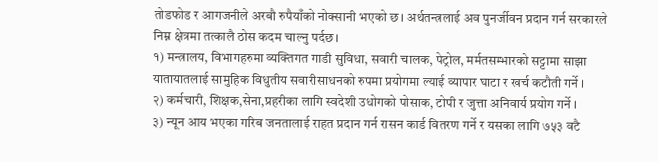तोडफोड र आगजनीले अरबौ रुपैयाँको नोक्सानी भएको छ। अर्थतन्त्रलाई अव पुनर्जीवन प्रदान गर्न सरकारले निम्न क्षेत्रमा तत्कालै ठोस कदम चाल्नु पर्दछ।
१) मन्त्रालय, विभागहरुमा व्यक्तिगत गाडी सुविधा, सवारी चालक, पेट्रोल, मर्मतसम्भारको सट्टामा साझा यातायातलाई सामुहिक विधुतीय सवारीसाधनको रुपमा प्रयोगमा ल्याई व्यापार घाटा र खर्च कटौती गर्ने ।
२) कर्मचारी, शिक्षक,सेना,प्रहरीका लागि स्वदेशी उधोगको पोसाक, टोपी र जुत्ता अनिवार्य प्रयोग गर्ने ।
३) न्यून आय भएका गरिब जनतालाई राहत प्रदान गर्न रासन कार्ड वितरण गर्ने र यसका लागि ७५३ वटै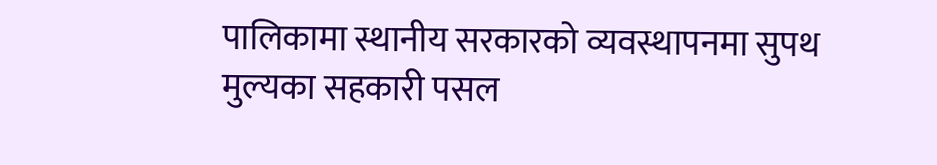पालिकामा स्थानीय सरकारको व्यवस्थापनमा सुपथ मुल्यका सहकारी पसल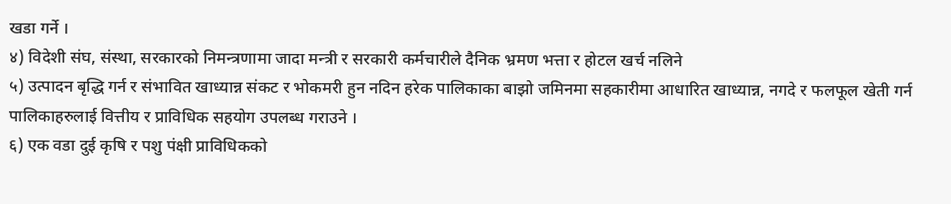खडा गर्ने ।
४) विदेशी संघ, संस्था, सरकारको निमन्त्रणामा जादा मन्त्री र सरकारी कर्मचारीले दैनिक भ्रमण भत्ता र होटल खर्च नलिने
५) उत्पादन बृद्धि गर्न र संभावित खाध्यान्न संकट र भोकमरी हुन नदिन हरेक पालिकाका बाझो जमिनमा सहकारीमा आधारित खाध्यान्न, नगदे र फलफूल खेती गर्न पालिकाहरुलाई वित्तीय र प्राविधिक सहयोग उपलब्ध गराउने ।
६) एक वडा दुई कृषि र पशु पंक्षी प्राविधिकको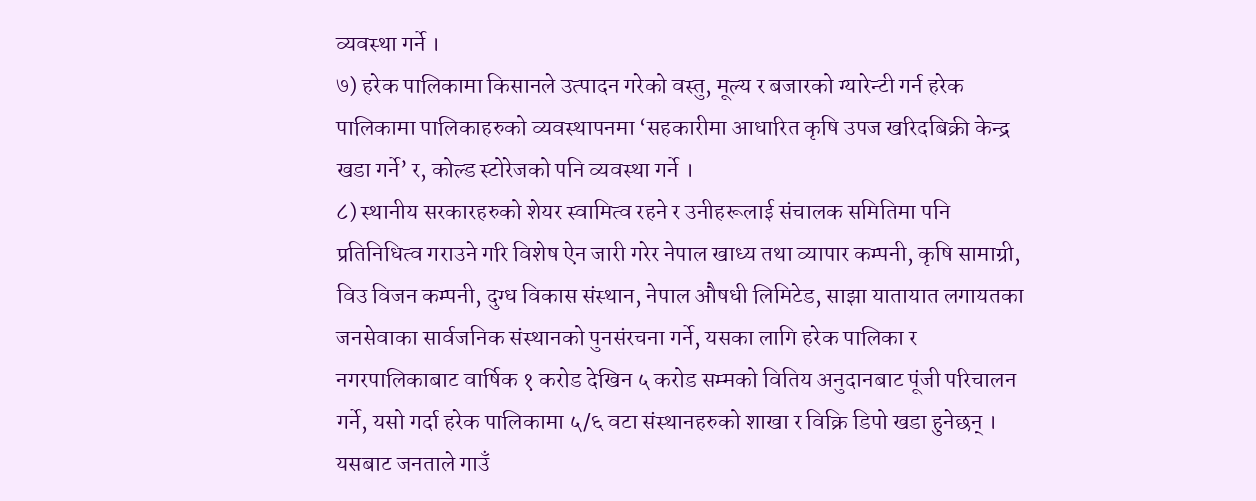व्यवस्था गर्ने ।
७) हरेक पालिकामा किसानले उत्पादन गरेको वस्तु, मूल्य र बजारको ग्यारेन्टी गर्न हरेक पालिकामा पालिकाहरुको व्यवस्थापनमा ‘सहकारीमा आधारित कृषि उपज खरिदबिक्री केन्द्र खडा गर्ने’ र, कोल्ड स्टोरेजको पनि व्यवस्था गर्ने ।
८) स्थानीय सरकारहरुको शेयर स्वामित्व रहने र उनीहरूलाई संचालक समितिमा पनि प्रतिनिधित्व गराउने गरि विशेष ऐन जारी गरेर नेपाल खाध्य तथा व्यापार कम्पनी, कृषि सामाग्री, विउ विजन कम्पनी, दुग्ध विकास संस्थान, नेपाल औषधी लिमिटेड, साझा यातायात लगायतका जनसेवाका सार्वजनिक संस्थानको पुनसंरचना गर्ने, यसका लागि हरेक पालिका र नगरपालिकाबाट वार्षिक १ करोड देखिन ५ करोड सम्मको वितिय अनुदानबाट पूंजी परिचालन गर्ने, यसो गर्दा हरेक पालिकामा ५/६ वटा संस्थानहरुको शाखा र विक्रि डिपो खडा हुनेछन् । यसबाट जनताले गाउँ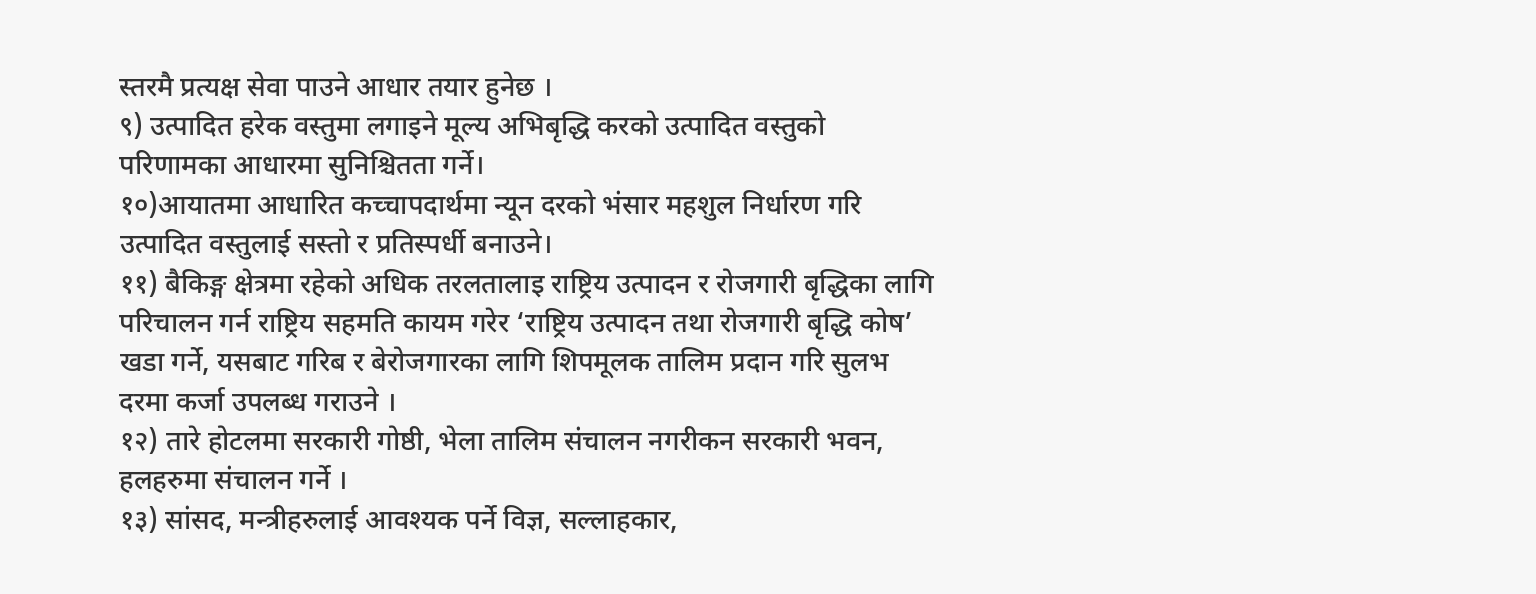स्तरमै प्रत्यक्ष सेवा पाउने आधार तयार हुनेछ ।
९) उत्पादित हरेक वस्तुमा लगाइने मूल्य अभिबृद्धि करको उत्पादित वस्तुको परिणामका आधारमा सुनिश्चितता गर्ने।
१०)आयातमा आधारित कच्चापदार्थमा न्यून दरको भंसार महशुल निर्धारण गरि उत्पादित वस्तुलाई सस्तो र प्रतिस्पर्धी बनाउने।
११) बैकिङ्ग क्षेत्रमा रहेको अधिक तरलतालाइ राष्ट्रिय उत्पादन र रोजगारी बृद्धिका लागि परिचालन गर्न राष्ट्रिय सहमति कायम गरेर ‘राष्ट्रिय उत्पादन तथा रोजगारी बृद्धि कोष’ खडा गर्ने, यसबाट गरिब र बेरोजगारका लागि शिपमूलक तालिम प्रदान गरि सुलभ दरमा कर्जा उपलब्ध गराउने ।
१२) तारे होटलमा सरकारी गोष्ठी, भेला तालिम संचालन नगरीकन सरकारी भवन, हलहरुमा संचालन गर्ने ।
१३) सांसद, मन्त्रीहरुलाई आवश्यक पर्ने विज्ञ, सल्लाहकार,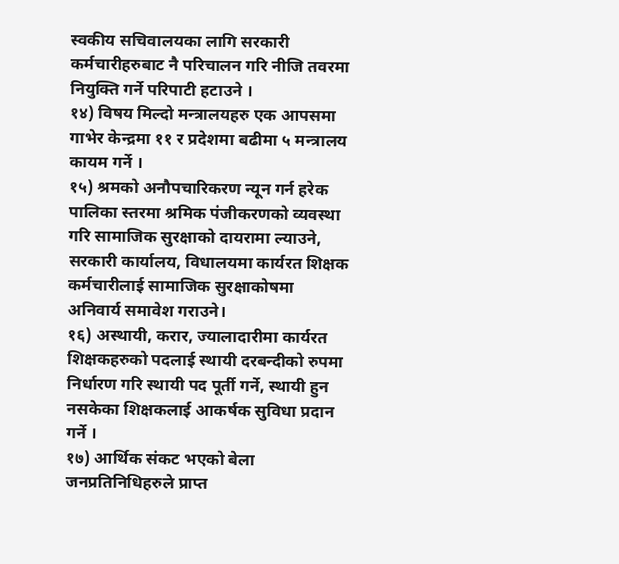स्वकीय सचिवालयका लागि सरकारी कर्मचारीहरुबाट नै परिचालन गरि नीजि तवरमा नियुक्ति गर्ने परिपाटी हटाउने ।
१४) विषय मिल्दो मन्त्रालयहरु एक आपसमा गाभेर केन्द्रमा ११ र प्रदेशमा बढीमा ५ मन्त्रालय कायम गर्ने ।
१५) श्रमको अनौपचारिकरण न्यून गर्न हरेक पालिका स्तरमा श्रमिक पंजीकरणको व्यवस्था गरि सामाजिक सुरक्षाको दायरामा ल्याउने, सरकारी कार्यालय, विधालयमा कार्यरत शिक्षक कर्मचारीलाई सामाजिक सुरक्षाकोषमा अनिवार्य समावेश गराउने।
१६) अस्थायी, करार, ज्यालादारीमा कार्यरत शिक्षकहरुको पदलाई स्थायी दरबन्दीको रुपमा निर्धारण गरि स्थायी पद पूर्ती गर्ने, स्थायी हुन नसकेका शिक्षकलाई आकर्षक सुविधा प्रदान गर्ने ।
१७) आर्थिक संकट भएको बेला जनप्रतिनिधिहरुले प्राप्त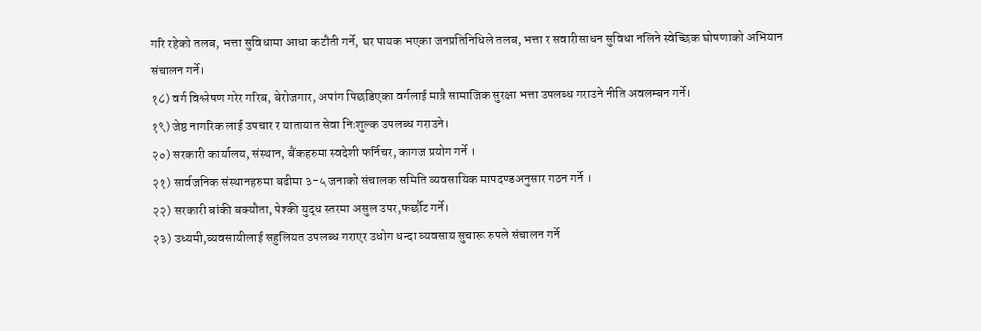गरि रहेको तलब, भत्ता सुविधामा आधा कटौती गर्ने, घर पायक भएका जनप्रतिनिधिले तलब, भत्ता र सवारीसाधन सुविधा नलिने स्वेच्छिक घोषणाको अभियान संचालन गर्ने।
१८) वर्ग विश्लेषण गरेर गरिब, बेरोजगार, अपांग पिछडिएका वर्गलाई मात्रै सामाजिक सुरक्षा भत्ता उपलब्ध गराउने नीति अवलम्बन गर्ने।
१९) जेष्ठ नागरिक लाई उपचार र यातायात सेवा निःशुल्क उपलब्ध गराउने।
२०) सरकारी कार्यालय, संस्थान, बैंकहरुमा स्वदेशी फर्निचर, कागज प्रयोग गर्ने ।
२१) सार्वजनिक संस्थानहरुमा बढीमा ३-५ जनाको संचालक समिति व्यवसायिक मापदण्डअनुसार गठन गर्ने ।
२२) सरकारी बांकी बक्यौता, पेश्की युद्ध स्तरमा असुल उपर,फर्छौट गर्ने।
२३) उध्यमी,व्यवसायीलाई सहुलियत उपलब्ध गराएर उधोग धन्दा व्यवसाय सुचारू रुपले संचालन गर्ने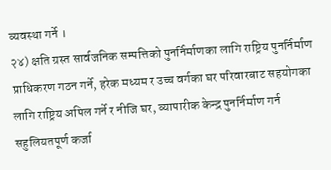व्यवस्था गर्ने ।
२४) क्षति ग्रस्त सार्वजनिक सम्पत्तिको पुनर्निर्माणका लागि राष्ट्रिय पुनर्निर्माण प्राधिकरण गठन गर्ने, हरेक मध्यम र उच्च वर्गका घर परिवारबाट सहयोगका लागि राष्ट्रिय अपिल गर्ने र नीजि घर, व्यापारीक केन्द्र पुनर्निर्माण गर्न सहुलियतपूर्ण कर्जा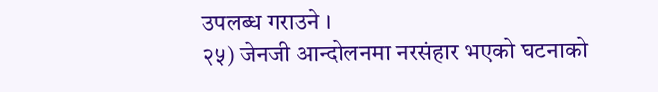उपलब्ध गराउने ।
२५) जेनजी आन्दोलनमा नरसंहार भएको घटनाको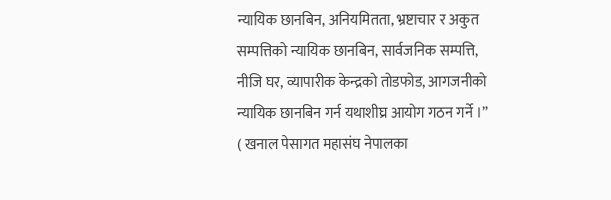न्यायिक छानबिन, अनियमितता, भ्रष्टाचार र अकुत सम्पत्तिको न्यायिक छानबिन, सार्वजनिक सम्पत्ति, नीजि घर, व्यापारीक केन्द्रको तोडफोड, आगजनीको न्यायिक छानबिन गर्न यथाशीघ्र आयोग गठन गर्ने ।”
( खनाल पेसागत महासंघ नेपालका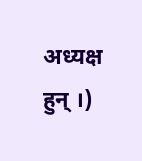अध्यक्ष हुन् ।)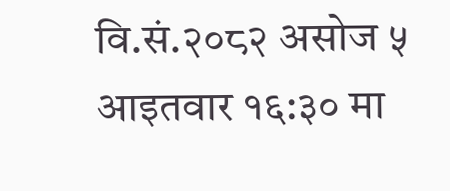वि.सं.२०८२ असोज ५ आइतवार १६:३० मा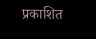प्रकाशित